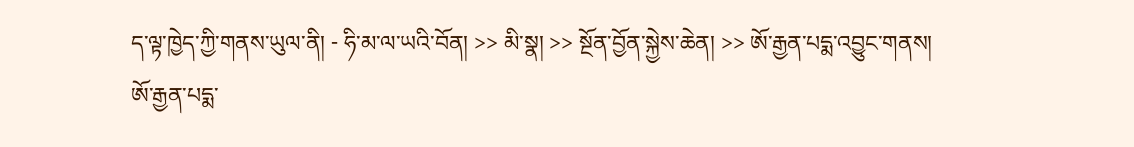ད་ལྟ་ཁྱེད་ཀྱི་གནས་ཡུལ་ནི། - ཧི་མ་ལ་ཡའི་བོན། >> མི་སྣ། >> སྔོན་བྱོན་སྐྱེས་ཆེན། >> ཨོ་རྒྱན་པདྨ་འབྱུང་གནས།
ཨོ་རྒྱན་པདྨ་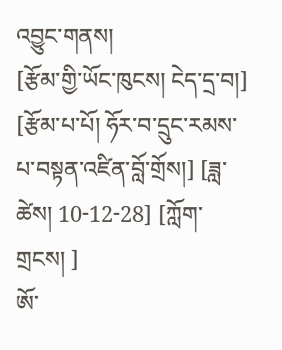འབྱུང་གནས།
[རྩོམ་གྱི་ཡོང་ཁུངས། ངེད་དྲ་བ།] [རྩོམ་པ་པོ། ཧོར་བ་དྲུང་རམས་པ་བསྟན་འཛིན་བློ་གྲོས།] [ཟླ་ཚེས། 10-12-28] [ཀློག་གྲངས། ]
ཨོ་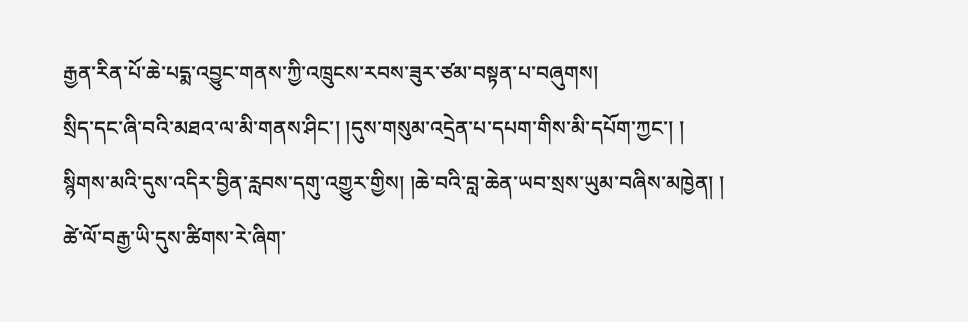རྒྱན་རིན་པོ་ཆེ་པདྨ་འབྱུང་གནས་ཀྱི་འཁྲུངས་རབས་ཟུར་ཙམ་བསྟན་པ་བཞུགས།
སྲིད་དང་ཞི་བའི་མཐའ་ལ་མི་གནས་ཤིང་། །དུས་གསུམ་འདྲེན་པ་དཔག་གིས་མི་དཔོག་ཀྱང་། །
སྙིགས་མའི་དུས་འདིར་བྱིན་རླབས་དགུ་འགྱུར་གྱིས། །ཆེ་བའི་བླ་ཆེན་ཡབ་སྲས་ཡུམ་བཞིས་མཁྱེན། །
ཚེ་ལོ་བརྒྱ་ཡི་དུས་ཚིགས་རེ་ཞིག་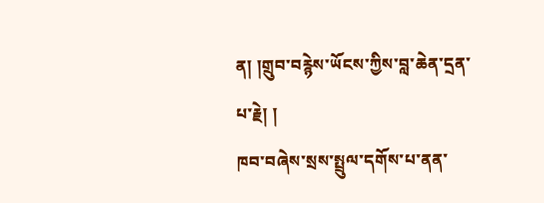ན། །གྲུབ་བརྙེས་ཡོངས་ཀྱིས་བླ་ཆེན་དྲན་པ་རྗེ། །
ཁབ་བཞེས་སྲས་སྤྲུལ་དགོས་པ་ནན་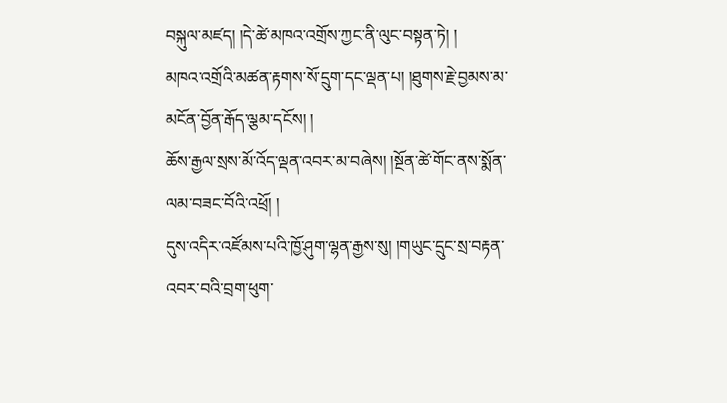བསྐུལ་མཛད། །དེ་ཚེ་མཁའ་འགྲོས་ཀྱང་ནི་ལུང་བསྟན་ཏེ། །
མཁའ་འགྲོའི་མཚན་རྟགས་སོ་དྲུག་དང་ལྡན་པ། །ཐུགས་རྗེ་བྱམས་མ་མངོན་བྱོན་རྒོད་ལྕམ་དངོས། །
ཆོས་རྒྱལ་སྲས་མོ་འོད་ལྡན་འབར་མ་བཞེས། །སྔོན་ཚེ་གོང་ནས་སྨོན་ལམ་བཟང་བོའི་འཕྲོ། །
དུས་འདིར་འཛོམས་པའི་ཁྱོ་ཤུག་ལྷན་རྒྱས་སུ། །གཡུང་དྲུང་སྲ་བརྟན་འབར་བའི་བྲག་ཕུག་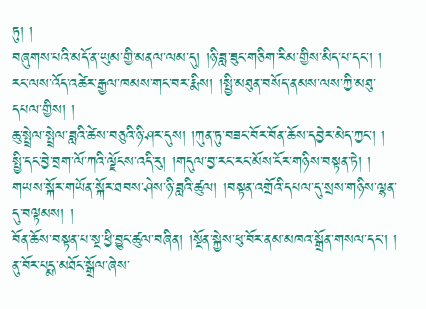ཏུ། །
བཞུགས་པའི་མདོ་ན་ཡུམ་གྱི་མནལ་ལམ་དུ། །ཉི་ཟླ་ཟུང་གཅིག་རིམ་གྱིས་མིད་པ་དང་། །
རང་ལས་འོད་འཚེར་རྒྱལ་ཁམས་གང་བར་རྨིས། །སྤྱི་མཐུན་བསོད་ནམས་ལས་ཀྱི་མཐུ་དཔལ་གྱིས། །
ཆུ་སྤྲེལ་སྤྲེལ་ཟླའི་ཚེས་བཅུའི་ཉི་ཤར་དུས། །ཀུན་ཏུ་བཟང་བོར་བོན་ཆོས་དབྱེར་མེད་ཀྱང་། །
སྤྱི་དང་བྱེ་བྲག་ལོ་ཀའི་ལྗོངས་འདི་རུ། །གདུལ་བྱ་རང་རང་མོས་ངོར་གཉིས་བསྟན་ཏེ། །
གཡས་སྐོར་གཡོན་སྐོར་ཐབས་ཤེས་ཉི་ཟླའི་ཚུལ། །བསྟན་འགྲོའི་དཔལ་དུ་སྲས་གཉིས་ལྷན་དུ་བལྟམས། །
བོན་ཆོས་བསྟན་པ་སྔ་ཕྱི་བྱུང་ཚུལ་བཞིན། །སྔོན་སྐྱེས་ཕུ་བོར་ནམ་མཁའ་སྒྲོན་གསལ་དང་། །
ནུ་བོར་པདྨ་མཐོང་སྒྲོལ་ཞེས་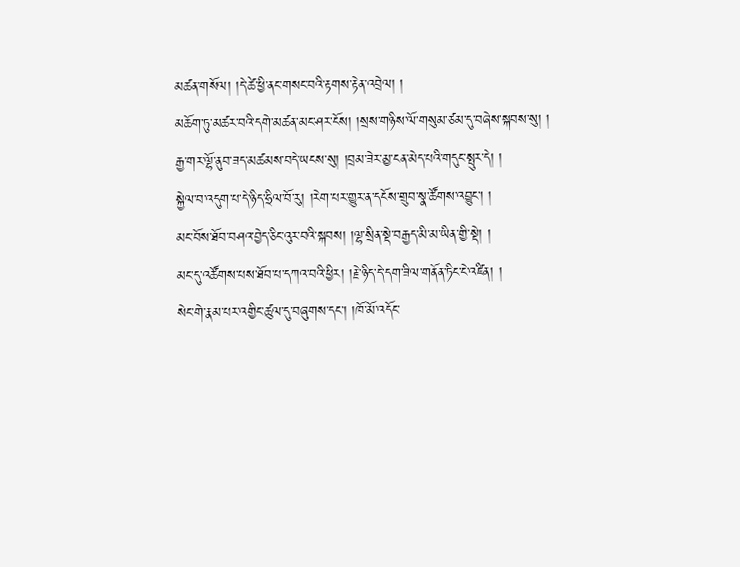མཚན་གསོལ། །དེ་ཚེ་ཕྱི་ནང་གསང་བའི་རྟགས་རྟེན་འབྲེལ། །
མཆོག་ཏུ་མཚར་བའི་དགེ་མཚན་མང་ཤར་ངོས། །སྲས་གཉིས་ལོ་གསུམ་ཙམ་དུ་བཞེས་སྐབས་སུ། །
རྒྱ་གར་ལྷོ་ནུབ་ཟད་མཚམས་བདེ་ཡངས་སུ། །བྲམ་ཟེར་མྱ་ངན་མེད་པའི་གདུང་སྤུར་དེ། །
སྐྱེལ་བ་འདུག་པ་དེ་ཉིད་ཧྲིལ་བོ་རུ། །རེག་པར་གྱུར་ན་དངོས་གྲུབ་སྣ་ཚོགས་འབྱུང་། །
མང་བོས་ཐོབ་བཤའ་བྱེད་ཅིང་འུར་བའི་སྐབས། །ལྷ་སྲིན་སྡེ་བརྒྱད་མི་མ་ཡིན་གྱི་སྡེ། །
མང་དུ་འཚོགས་པས་ཐོབ་པ་དཀའ་བའི་ཕྱིར། །རྗེ་ཉིད་དེ་དག་ཟིལ་གནོན་ཏིང་ངེ་འཛིན། །
སེང་གེ་རྣམ་པར་འགྱིང་ཚུལ་དུ་བཞུགས་དང་། །ཁོ་མོ་འདོང་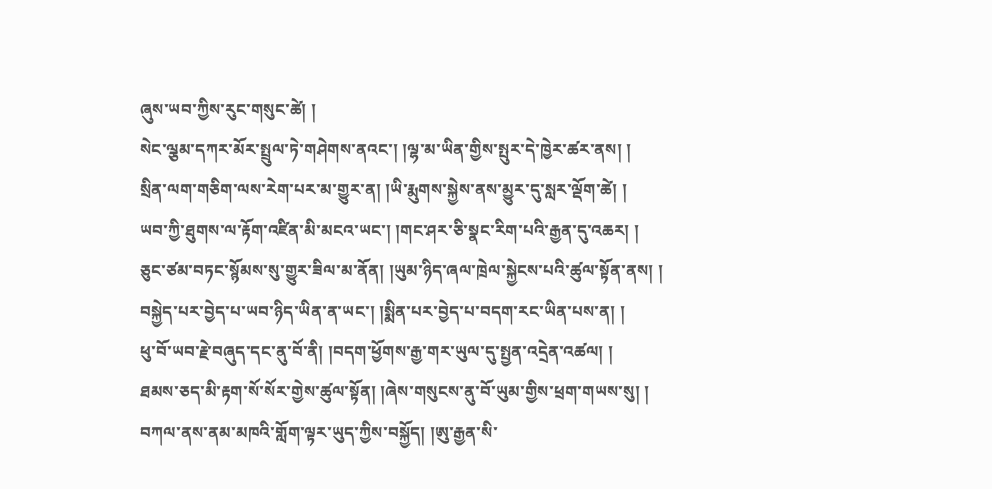ཞུས་ཡབ་ཀྱིས་རུང་གསུང་ཚེ། །
སེང་ལྕམ་དཀར་མོར་སྤྲུལ་ཏེ་གཤེགས་ནའང་། །ལྷ་མ་ཡིན་གྱིས་སྤུར་དེ་ཁྱེར་ཚར་ནས། །
སྲིན་ལག་གཅིག་ལས་རེག་པར་མ་གྱུར་ན། །ཡི་རྨུགས་སྐྱེས་ནས་མྱུར་དུ་སླར་ལྡོག་ཚེ། །
ཡབ་ཀྱི་ཐུགས་ལ་རྟོག་འཛིན་མི་མངའ་ཡང་། །གང་ཤར་ཅི་སྣང་རིག་པའི་རྒྱན་དུ་འཆར། །
ཅུང་ཙམ་བཏང་སྙོམས་སུ་གྱུར་ཟིལ་མ་ནོན། །ཡུམ་ཉིད་ཞལ་ཁྲེལ་སྐྱེངས་པའི་ཚུལ་སྟོན་ནས། །
བསྐྱེད་པར་བྱེད་པ་ཡབ་ཉིད་ཡིན་ན་ཡང་། །སྨིན་པར་བྱེད་པ་བདག་རང་ཡིན་པས་ན། །
ཕུ་བོ་ཡབ་རྗེ་བཞུད་དང་ནུ་བོ་ནི། །བདག་ཕྱོགས་རྒྱ་གར་ཡུལ་དུ་སྤྱན་འདྲེན་འཚལ། །
ཐམས་ཅད་མི་རྟག་སོ་སོར་གྱེས་ཚུལ་སྟོན། །ཞེས་གསུངས་ནུ་བོ་ཡུམ་གྱིས་ཕྲག་གཡས་སུ། །
བཀལ་ནས་ནམ་མཁའི་གློག་ལྟར་ཡུད་ཀྱིས་བསྐྱོད། །ཨུ་རྒྱན་སི་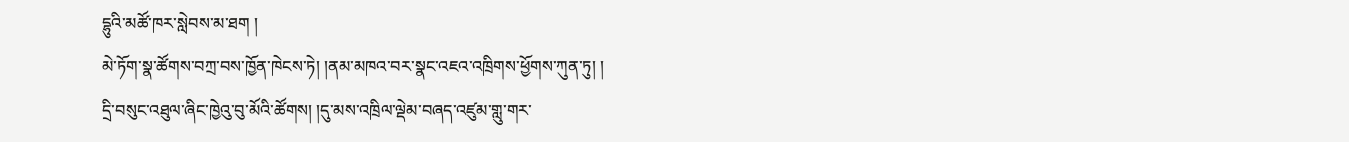དྷུའི་མཚོ་ཁར་སླེབས་མ་ཐག །
མེ་ཏོག་སྣ་ཚོགས་བཀྲ་བས་ཁྱོན་ཁེངས་ཏེ། །ནམ་མཁའ་བར་སྣང་འཇའ་འཁྲིགས་ཕྱོགས་ཀུན་ཏུ། །
དྲི་བསུང་འཐུལ་ཞིང་ཁྱེའུ་བུ་མོའི་ཚོགས། །དུ་མས་འཁྲིལ་ལྡེམ་བཞད་འཛུམ་གླུ་གར་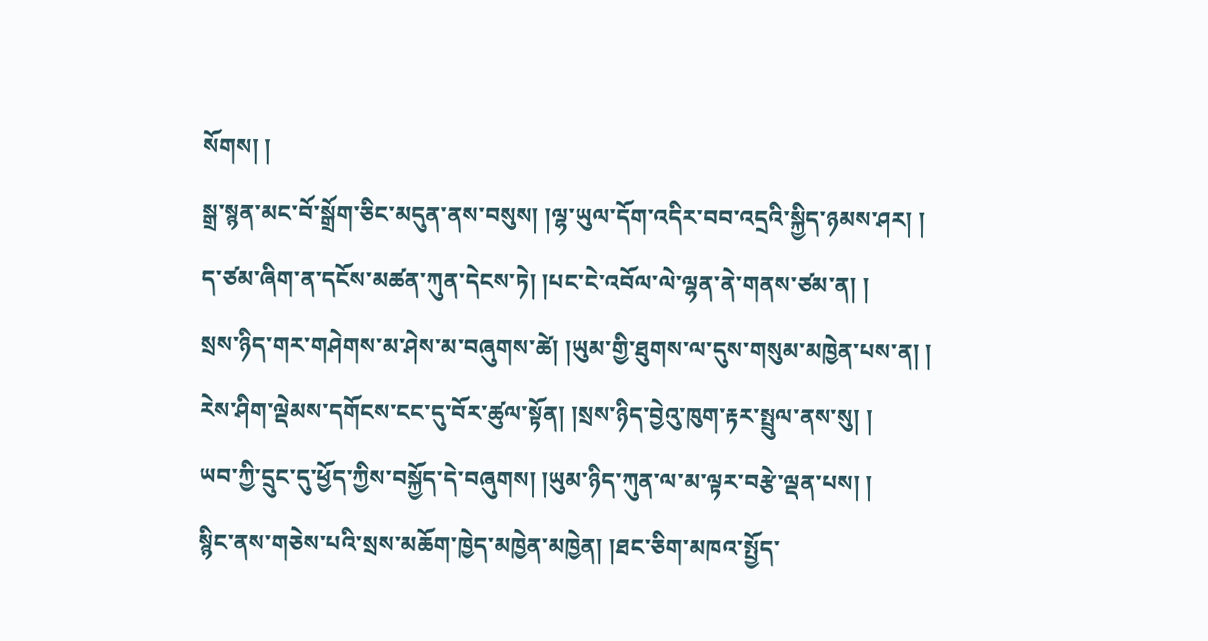སོགས། །
སྒྲ་སྙན་མང་བོ་སྒྲོག་ཅིང་མདུན་ནས་བསུས། །ལྷ་ཡུལ་དོག་འདིར་བབ་འདྲའི་སྐྱིད་ཉམས་ཤར། །
ད་ཙམ་ཞིག་ན་དངོས་མཚན་ཀུན་དེངས་ཏེ། །པང་ངེ་འབོལ་ལེ་ལྷན་ནེ་གནས་ཙམ་ན། །
སྲས་ཉིད་གར་གཤེགས་མ་ཤེས་མ་བཞུགས་ཚེ། །ཡུམ་གྱི་ཐུགས་ལ་དུས་གསུམ་མཁྱེན་པས་ན། །
རེས་ཤིག་ལྡེམས་དགོངས་ངང་དུ་བོར་ཚུལ་སྟོན། །སྲས་ཉིད་བྱེའུ་ཁུག་རྟར་སྤྲུལ་ནས་སུ། །
ཡབ་ཀྱི་དྲུང་དུ་ཕྱོད་ཀྱིས་བསྐྱོད་དེ་བཞུགས། །ཡུམ་ཉིད་ཀུན་ལ་མ་ལྟར་བརྩེ་ལྡན་པས། །
སྙིང་ནས་གཅེས་པའི་སྲས་མཆོག་ཁྱེད་མཁྱེན་མཁྱེན། །ཐང་ཅིག་མཁའ་སྤྱོད་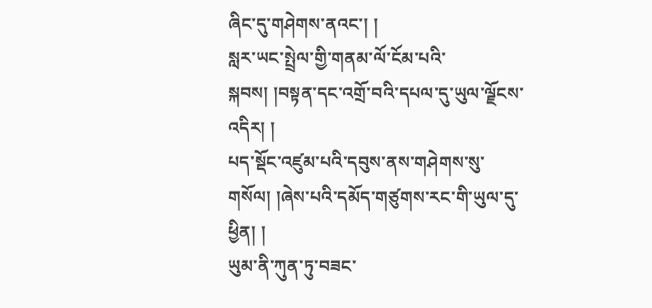ཞིང་དུ་གཤེགས་ནའང་། །
སླར་ཡང་སྤྲེལ་གྱི་གནམ་ལོ་ངོམ་པའི་སྐབས། །བསྟན་དང་འགྲོ་བའི་དཔལ་དུ་ཡུལ་ལྗོངས་འདིར། །
པད་སྡོང་འཛུམ་པའི་དབུས་ནས་གཤེགས་སུ་གསོལ། །ཞེས་པའི་དམོད་གཙུགས་རང་གི་ཡུལ་དུ་ཕྱིན། །
ཡུམ་ནི་ཀུན་ཏུ་བཟང་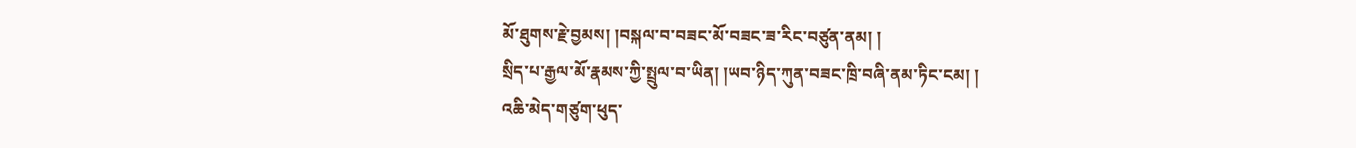མོ་ཐུགས་རྗེ་བྱམས། །བསྐལ་བ་བཟང་མོ་བཟང་ཟ་རིང་བཙུན་ནམ། །
སྲིད་པ་རྒྱལ་མོ་རྣམས་ཀྱི་སྤྲུལ་བ་ཡིན། །ཡབ་ཉིད་ཀུན་བཟང་ཁྲི་བཞི་ནམ་ཏིང་ངམ། །
འཆི་མེད་གཙུག་ཕུད་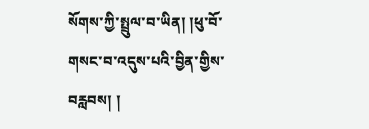སོགས་ཀྱི་སྤྲུལ་བ་ཡིན། །ཕུ་བོ་གསང་བ་འདུས་པའི་བྱིན་གྱིས་བརླབས། །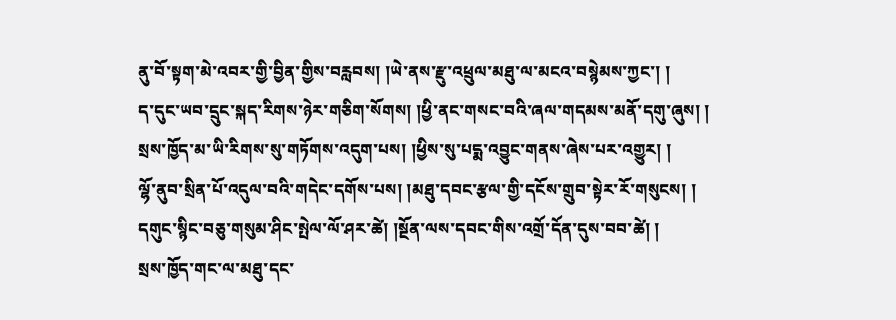ནུ་བོ་སྟག་མེ་འབར་གྱི་བྱིན་གྱིས་བརླབས། །ཡེ་ནས་རྫུ་འཕྲུལ་མཐུ་ལ་མངའ་བསྙེམས་ཀྱང་། །
ད་དུང་ཡབ་དྲུང་སྐད་རིགས་ཉེར་གཅིག་སོགས། །ཕྱི་ནང་གསང་བའི་ཞལ་གདམས་མནོ་དགུ་ཞུས། །
སྲས་ཁྱོད་མ་ཡི་རིགས་སུ་གཏོགས་འདུག་པས། །ཕྱིས་སུ་པདྨ་འབྱུང་གནས་ཞེས་པར་འགྱུར། །
ལྷོ་ནུབ་སྲིན་པོ་འདུལ་བའི་གདེང་དགོས་པས། །མཐུ་དབང་རྩལ་གྱི་དངོས་གྲུབ་སྟེར་རོ་གསུངས། །
དགུང་སྙིང་བཅུ་གསུམ་ཤིང་སྤེལ་ལོ་ཤར་ཚེ། །སྔོན་ལས་དབང་གིས་འགྲོ་དོན་དུས་བབ་ཚེ། །
སྲས་ཁྱོད་གང་ལ་མཐུ་དང་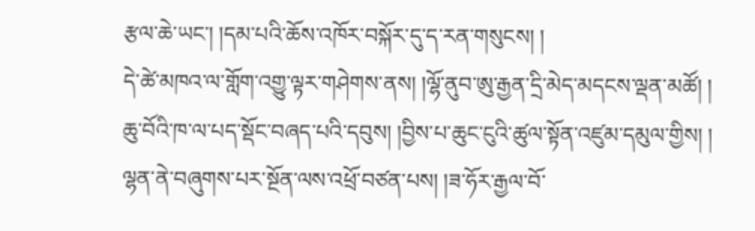རྩལ་ཆེ་ཡང་། །དམ་པའི་ཆོས་འཁོར་བསྐོར་དུ་ད་རན་གསུངས། །
དེ་ཚེ་མཁའ་ལ་གློག་འགྱུ་ལྟར་གཤེགས་ནས། །ལྷོ་ནུབ་ཨུ་རྒྱན་དྲི་མེད་མདངས་ལྡན་མཚོ། །
ཆུ་བོའི་ཁ་ལ་པད་སྡོང་བཞད་པའི་དབུས། །བྱིས་པ་ཆུང་ངུའི་ཚུལ་སྟོན་འཛུམ་དམུལ་གྱིས། །
ལྷན་ནེ་བཞུགས་པར་སྔོན་ལས་འཕྲོ་བཙན་པས། །ཟ་ཧོར་རྒྱལ་བོ་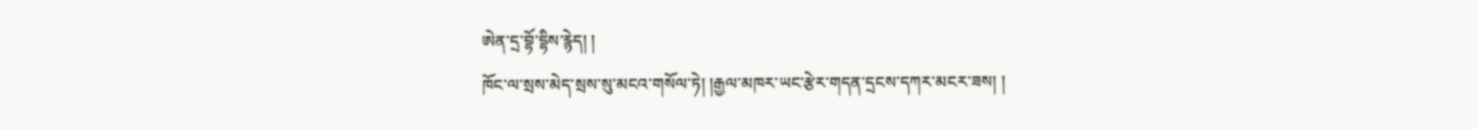ཨེན་དྲ་བྷོ་དྷིས་རྙེད། །
ཁོང་ལ་སྲས་མེད་སྲས་སུ་མངའ་གསོལ་ཏེ། །རྒྱལ་མཁར་ཡང་རྩེར་གདན་དྲངས་དཀར་མངར་ཟས། །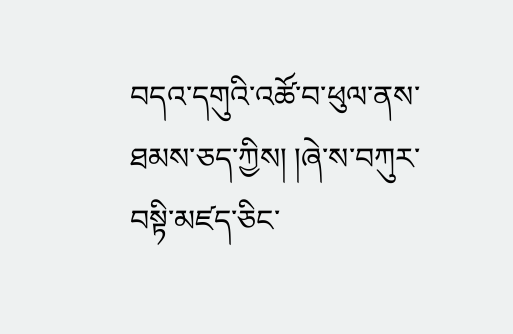བདའ་དགུའི་འཚོ་བ་ཕུལ་ནས་ཐམས་ཅད་ཀྱིས། །ཞེ་ས་བཀུར་བསྟི་མཛད་ཅིང་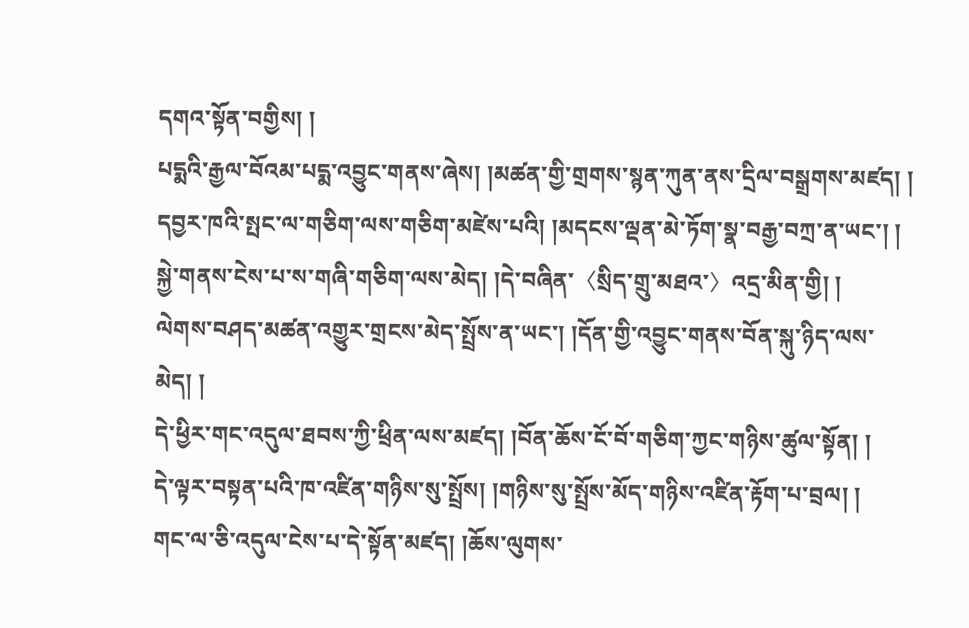དགའ་སྟོན་བགྱིས། །
པདྨའི་རྒྱལ་བོའམ་པདྨ་འབྱུང་གནས་ཞེས། །མཚན་གྱི་གྲགས་སྙན་ཀུན་ནས་དྲིལ་བསྒྲགས་མཛད། །
དབྱར་ཁའི་སྤང་ལ་གཅིག་ལས་གཅིག་མཛེས་པའི། །མདངས་ལྡན་མེ་ཏོག་སྣ་བརྒྱ་བཀྲ་ན་ཡང་། །
སྐྱེ་གནས་ངེས་པ་ས་གཞི་གཅིག་ལས་མེད། །དེ་བཞིན་〈སྲིད་གྲུ་མཐའ་〉འདྲ་མིན་གྱི། །
ལེགས་བཤད་མཚན་འགྱུར་གྲངས་མེད་སྤྲོས་ན་ཡང་། །དོན་གྱི་འབྱུང་གནས་བོན་སྐུ་ཉིད་ལས་མེད། །
དེ་ཕྱིར་གང་འདུལ་ཐབས་ཀྱི་ཕྲིན་ལས་མཛད། །བོན་ཆོས་ངོ་བོ་གཅིག་ཀྱང་གཉིས་ཚུལ་སྟོན། །
དེ་ལྟར་བསྟན་པའི་ཁ་འཛིན་གཉིས་སུ་སྤྲོས། །གཉིས་སུ་སྤྲོས་མོད་གཉིས་འཛིན་རྟོག་པ་བྲལ། །
གང་ལ་ཅི་འདུལ་ངེས་པ་དེ་སྟོན་མཛད། །ཆོས་ལུགས་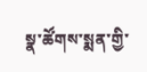སྣ་ཚོགས་སྨན་གྱི་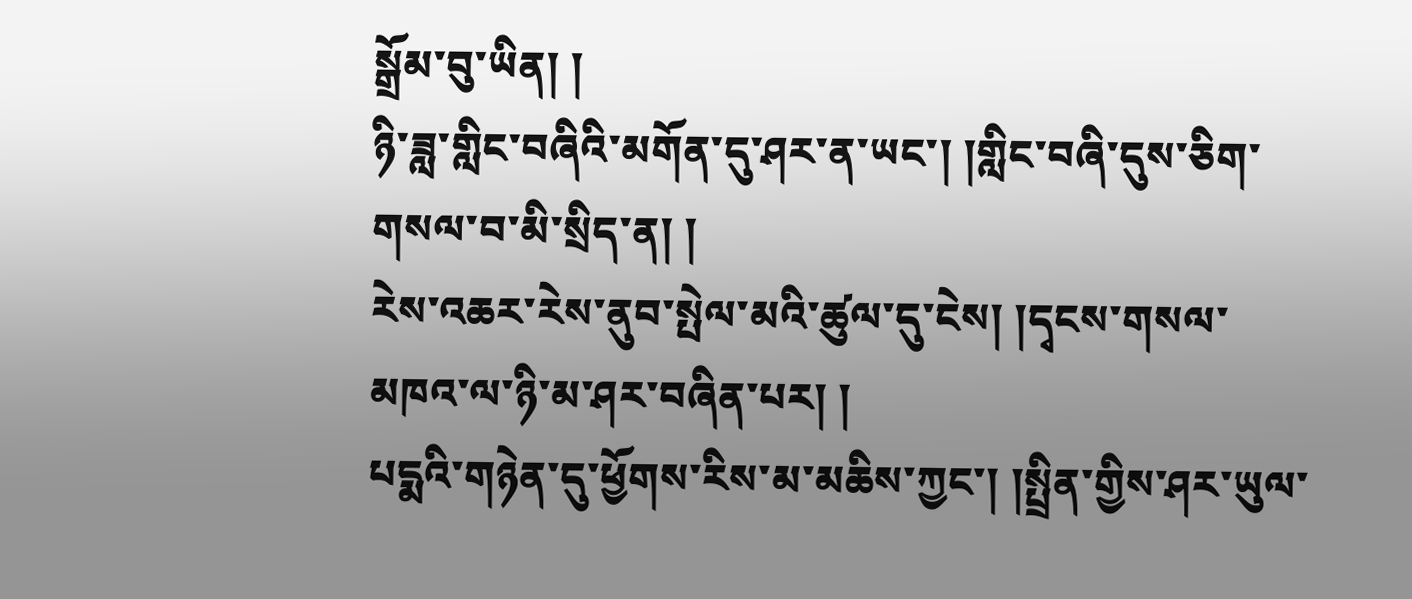སྒྲོམ་བུ་ཡིན། །
ཉི་ཟླ་གླིང་བཞིའི་མགོན་དུ་ཤར་ན་ཡང་། །གླིང་བཞི་དུས་ཅིག་གསལ་བ་མི་སྲིད་ན། །
རེས་འཆར་རེས་ནུབ་སྤེལ་མའི་ཚུལ་དུ་ངེས། །དྭངས་གསལ་མཁའ་ལ་ཉི་མ་ཤར་བཞིན་པར། །
པདྨའི་གཉེན་དུ་ཕྱོགས་རིས་མ་མཆིས་ཀྱང་། །སྤྲིན་གྱིས་ཤར་ཡུལ་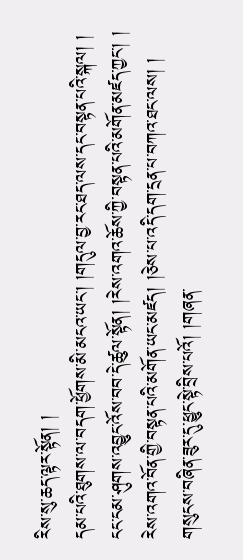རིས་སུ་ཆད་ལྟར་སྟོན། །
དམ་པའི་ཐུགས་ལ་བདག་ཕྱོགས་མི་མངའ་ཡང་། །གདུལ་བྱ་རང་ཐད་ལས་དང་བསྟན་པའི་སྐལ། །
ངང་ངམ་ཤུགས་འབྱུང་འོས་བབ་དེ་ཚུལ་སྟོན། །རེས་འགའ་ཆོས་ཀྱི་བསྟན་པའི་མགོན་མཛད་ཀྱང་། །
རེས་འགའ་བོན་གྱི་བསྟན་པའི་མགོན་ཡང་མཛད། །ཅེས་པ་འདི་དག་དྲན་པ་བཀའ་ཐང་ལས། །
གསུངས་བཞིན་ཟུར་དུ་ཕྱུང་སྟེ་བྲིས་པའོ། །གཞན་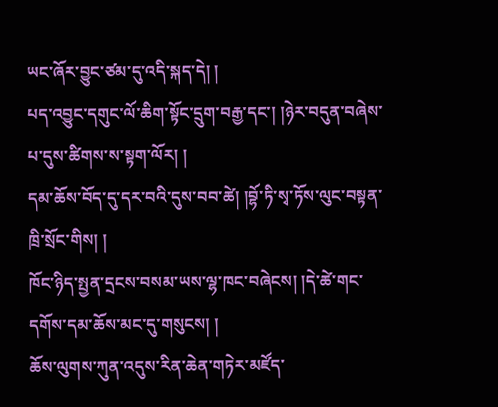ཡང་ཞོར་བྱུང་ཙམ་དུ་འདི་སྐད་དེ། །
པད་འབྱུང་དགུང་ལོ་ཆིག་སྟོང་དྲུག་བརྒྱ་དང་། །ཉེར་བདུན་བཞེས་པ་དུས་ཚིགས་ས་སྟག་ལོར། །
དམ་ཆོས་བོད་དུ་དར་བའི་དུས་བབ་ཚེ། །བྷོ་ཏི་སྭ་ཏོས་ལུང་བསྟན་ཁྲི་སྲོང་གིས། །
ཁོང་ཉིད་སྤྱན་དྲངས་བསམ་ཡས་ལྷ་ཁང་བཞེངས། །དེ་ཚེ་གང་དགོས་དམ་ཆོས་མང་དུ་གསུངས། །
ཆོས་ལུགས་ཀུན་འདུས་རིན་ཆེན་གཏེར་མཛོད་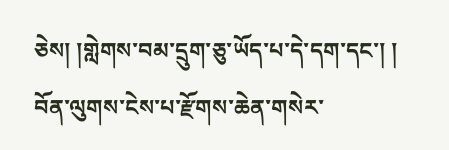ཅེས། །གླེགས་བམ་དྲུག་ཅུ་ཡོད་པ་དེ་དག་དང་། །
བོན་ལུགས་ངེས་པ་རྫོགས་ཆེན་གསེར་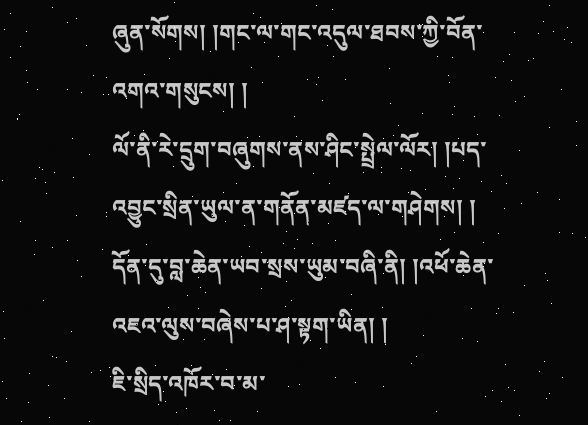ཞུན་སོགས། །གང་ལ་གང་འདུལ་ཐབས་ཀྱི་བོན་འགའ་གསུངས། །
ལོ་ནི་རེ་དྲུག་བཞུགས་ནས་ཤིང་སྤྲེལ་ལོར། །པད་འབྱུང་སྲིན་ཡུལ་ན་གནོན་མཛད་ལ་གཤེགས། །
དོན་དུ་བླ་ཆེན་ཡབ་སྲས་ཡུམ་བཞི་ནི། །འཕོ་ཆེན་འཇའ་ལུས་བཞེས་པ་ཤ་སྟག་ཡིན། །
ཇི་སྲིད་འཁོར་བ་མ་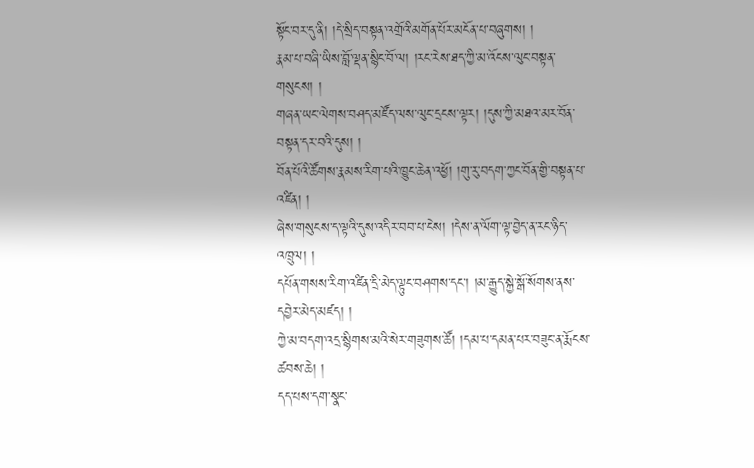སྟོང་བར་དུ་ནི། །དེ་སྲིད་བསྟན་འགྲོའི་མགོན་པོར་མངོན་པ་བཞུགས། །
རྣམ་པ་བཞི་ཡིས་བློ་ལྡན་སྙིང་བོ་ལ། །རང་རེས་ཐད་ཀྱི་མ་འོངས་ལུང་བསྟན་གསུངས། །
གཞན་ཡང་ལེགས་བཤད་མཛོད་ལས་ལུང་དྲངས་ལྟར། །དུས་ཀྱི་མཐའ་མར་བོན་བསྟན་དར་བའི་དུས། །
བོན་པོའི་ཚོགས་རྣམས་རིག་པའི་ཁྱུང་ཆེན་འཕྱོ། །གུ་རུ་བདག་ཀྱང་བོན་གྱི་བསྟན་པ་འཛིན། །
ཞེས་གསུངས་ད་ལྟའི་དུས་འདིར་བབ་པ་ངེས། །དེས་ན་ལོག་ལྟ་བྱེད་ན་རང་ཉིད་འཁྲུལ། །
དཔོན་གསས་རིག་འཛིན་དྲི་མེད་ལྟུང་བཤགས་དང་། །མ་རྒྱུད་སྐྱེ་སྒོ་སོགས་ནས་དབྱེར་མེད་མཛད། །
ཀྱེ་མ་བདག་འདྲ་སྙིགས་མའི་སེར་གཟུགས་ཚོ། །དམ་པ་དམན་པར་བཟུང་ན་རྨོངས་ཚབས་ཆེ། །
དད་པས་དག་སྣང་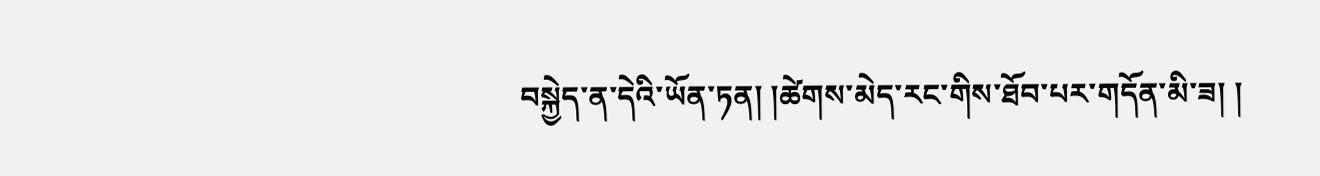བསྐྱེད་ན་དེའི་ཡོན་ཏན། །ཚེགས་མེད་རང་གིས་ཐོབ་པར་གདོན་མི་ཟ། །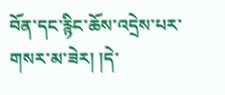བོན་དང་རྙིང་ཆོས་འདྲེས་པར་གསར་མ་ཟེར། །དེ་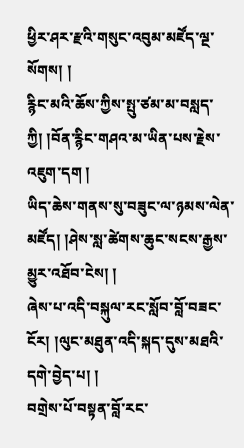ཕྱིར་ཤར་རྫའི་གསུང་འབུམ་མཛོད་ལྔ་སོགས། །
རྙིང་མའི་ཆོས་ཀྱིས་སྤུ་ཙམ་མ་བསླད་ཀྱི། །བོན་རྙིང་གཤའ་མ་ཡིན་པས་རྗེས་འཇུག་དག །
ཡིད་ཆེས་གནས་སུ་བཟུང་ལ་ཉམས་ལེན་མཛོད། །ཤེས་སླ་ཚེགས་ཆུང་སངས་རྒྱས་མྱུར་འཐོབ་ངེས། །
ཞེས་པ་འདི་བསྐུལ་རང་སློབ་བློ་བཟང་ངོར། །ལུང་མཐུན་འདི་སྐད་དུས་མཐའི་དགེ་བྱེད་པ། །
བགྲེས་པོ་བསྟན་བློ་རང་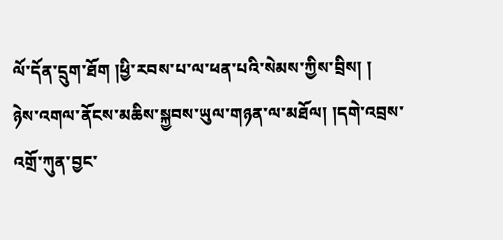ལོ་དོན་དྲུག་ཐོག །ཕྱི་རབས་པ་ལ་ཕན་པའི་སེམས་ཀྱིས་བྲིས། །
ཉེས་འགལ་ནོངས་མཆིས་སྐྱབས་ཡུལ་གཉན་ལ་མཐོལ། །དགེ་འབྲས་འགྲོ་ཀུན་བྱང་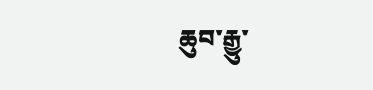ཆུབ་རྒྱུ་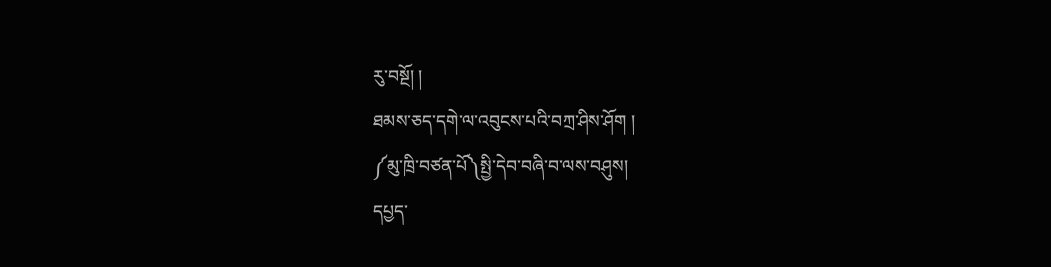རུ་བསྔོ། །
ཐམས་ཅད་དགེ་ལ་འབུངས་པའི་བཀྲ་ཤིས་ཤོག །
༼མུ་ཁྲི་བཙན་པོ༽སྤྱི་དེབ་བཞི་བ་ལས་བཤུས།
དཔྱད་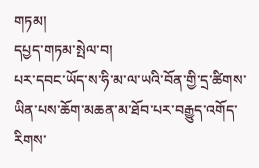གཏམ།
དཔྱད་གཏམ་སྤེལ་བ།
པར་དབང་ཡོད་ས་ཧི་མ་ལ་ཡའི་བོན་གྱི་དྲ་ཚིགས་ཡིན་པས་ཆོག་མཆན་མ་ཐོབ་པར་བརྒྱུད་འགོད་རིགས་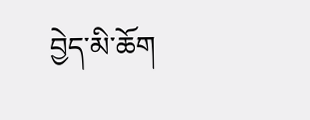བྱེད་མི་ཆོག